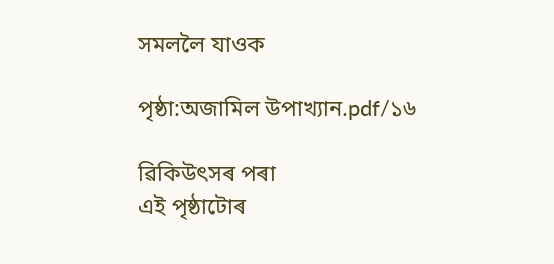সমললৈ যাওক

পৃষ্ঠা:অজামিল উপাখ্যান.pdf/১৬

ৱিকিউৎসৰ পৰা
এই পৃষ্ঠাটোৰ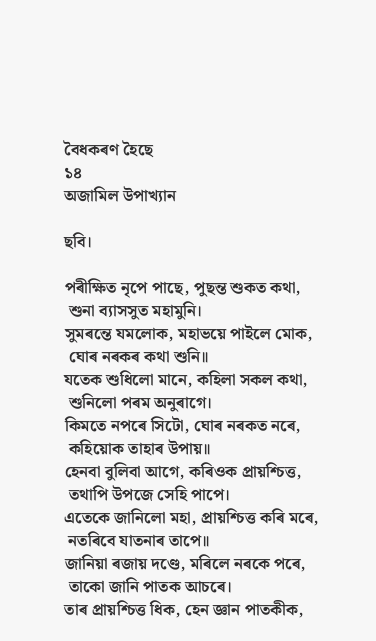বৈধকৰণ হৈছে
১৪
অজামিল উপাখ্যান

ছবি।

পৰীক্ষিত নৃপে পাছে, পুছন্ত শুকত কথা,
 শুনা ব্যাসসুত মহামুনি।
সুমৰন্তে যমলোক, মহাভয়ে পাইলে মোক,
 ঘোৰ নৰকৰ কথা শুনি॥
যতেক শুধিলো মানে, কহিলা সকল কথা,
 শুনিলো পৰম অনুৰাগে।
কিমতে নপৰে সিটো, ঘোৰ নৰকত নৰে,
 কহিয়োক তাহাৰ উপায়॥
হেনবা বুলিবা আগে, কৰিওক প্ৰায়শ্চিত্ত,
 তথাপি উপজে সেহি পাপে।
এতেকে জানিলো মহা, প্ৰায়শ্চিত্ত কৰি মৰে,
 নতৰিবে যাতনাৰ তাপে॥
জানিয়া ৰজায় দণ্ডে, মৰিলে নৰকে পৰে,
 তাকো জানি পাতক আচৰে।
তাৰ প্ৰায়শ্চিত্ত ধিক, হেন জ্ঞান পাতকীক,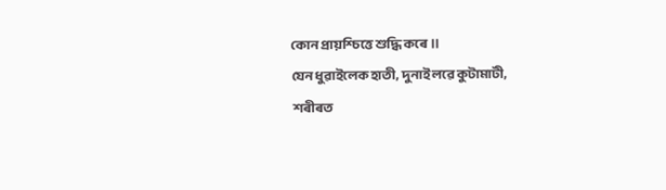কোন প্ৰায়শ্চিত্তে শুদ্ধি কৰে॥
যেন ধুৱাইলেক হাতী, দুনাই লৱে কুটামাটী,
 শৰীৰত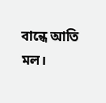বান্ধে আতি মল।